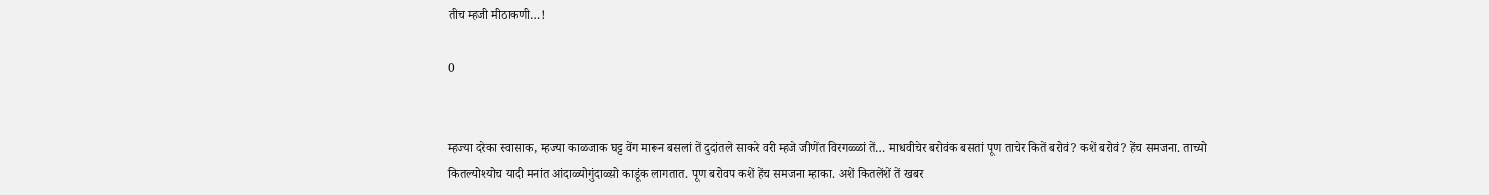तीच म्हजी मीठाकणी…!

0


म्हज्या दरेका स्वासाक, म्हज्या काळजाक घट्ट वेंग मारून बसलां तें दुदांतले साकरे वरी म्हजे जीणेंत विरगळ्ळां तें… माधवीचेर बरोवंक बसतां पूण ताचेर कितें बरोवं? कशें बरोवं? हेंच समजना. ताच्यो कितल्योश्योच यादी मनांत आंदाळ्योगुंदाळ्य़ो काडूंक लागतात. पूण बरोवप कशें हेंच समजना म्हाका. अशें कितलेंशें तें खबर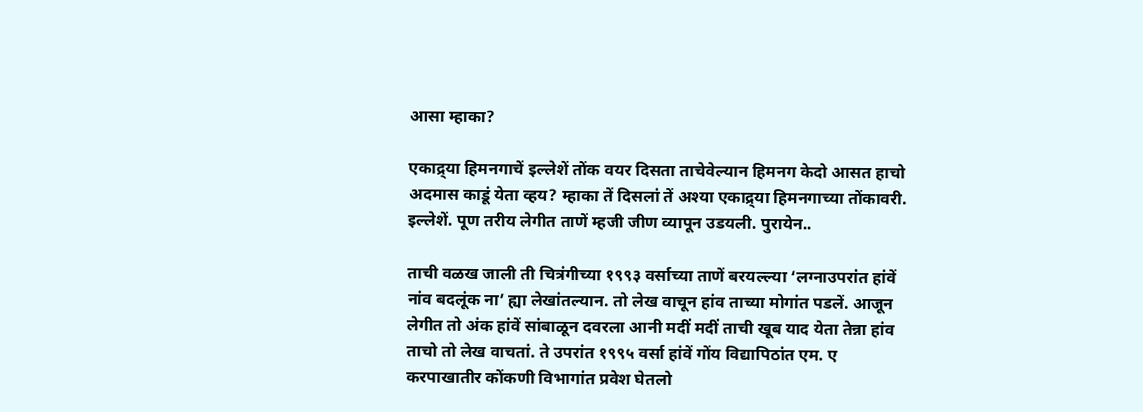आसा म्हाका?

एकाद्र्या हिमनगाचें इल्लेशें तोंक वयर दिसता ताचेवेल्यान हिमनग केदो आसत हाचो अदमास काडूं येता व्हय? म्हाका तें दिसलां तें अश्या एकाद्र्या हिमनगाच्या तोंकावरी. इल्लेशें. पूण तरीय लेगीत ताणें म्हजी जीण व्यापून उडयली. पुरायेन..

ताची वळख जाली ती चित्रंगीच्या १९९३ वर्साच्या ताणें बरयल्ल्या ‘लग्नाउपरांत हांवें नांव बदलूंक ना’ ह्या लेखांतल्यान. तो लेख वाचून हांव ताच्या मोगांत पडलें. आजून लेगीत तो अंक हांवें सांबाळून दवरला आनी मदीं मदीं ताची खूब याद येता तेन्ना हांव ताचो तो लेख वाचतां. ते उपरांत १९९५ वर्सा हांवें गोंय विद्यापिठांत एम. ए करपाखातीर कोंकणी विभागांत प्रवेश घेतलो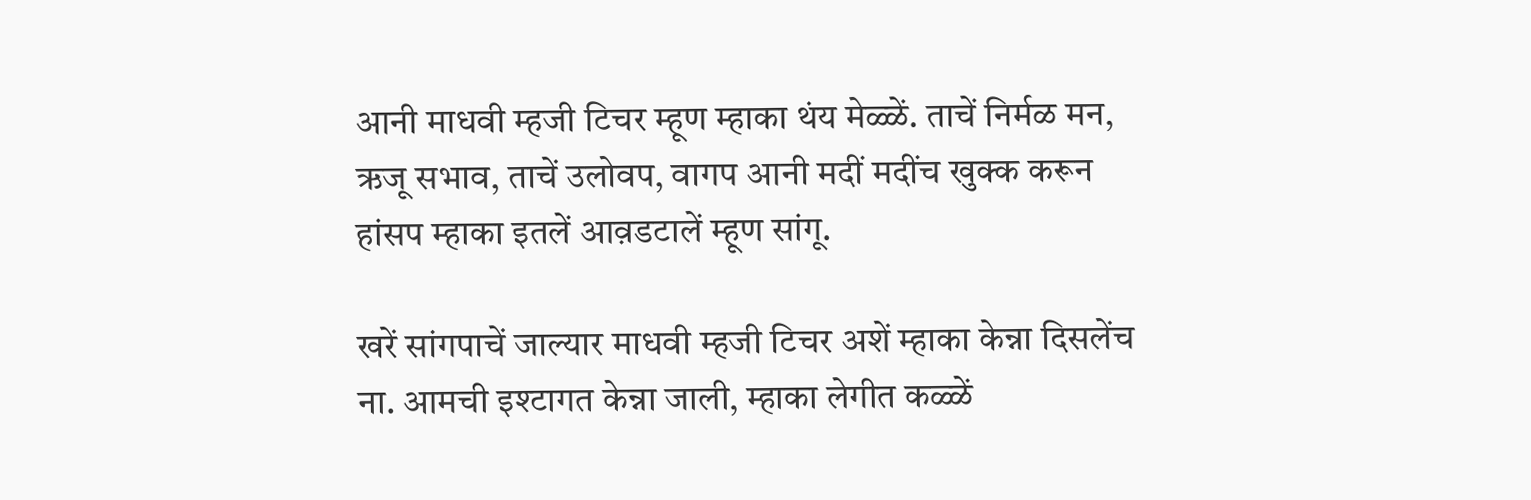आनी माधवी म्हजी टिचर म्हूण म्हाका थंय मेळ्ळें. ताचें निर्मळ मन, ऋजू सभाव, ताचें उलोवप, वागप आनी मदीं मदींच खुक्क करून हांसप म्हाका इतलें आव़डटालें म्हूण सांगू.

खरें सांगपाचें जाल्यार माधवी म्हजी टिचर अशें म्हाका केन्ना दिसलेंच ना. आमची इश्टागत केन्ना जाली, म्हाका लेगीत कळ्ळें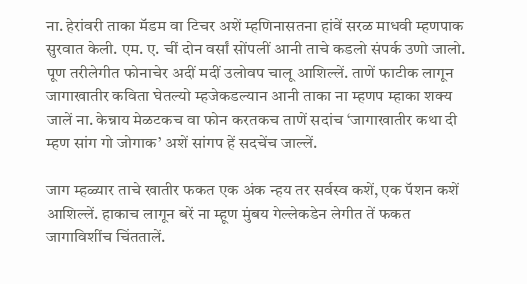ना. हेरांवरी ताका मॅडम वा टिचर अशें म्हणिनासतना हांवें सरळ माधवी म्हणपाक सुरवात केली. एम. ए. चीं दोन वर्सां सोंपलीं आनी ताचे कडलो संपर्क उणो जालो. पूण तरीलेगीत फोनाचेर अदीं मदीं उलोवप चालू आशिल्लें. ताणें फाटीक लागून जागाखातीर कविता घेतल्यो म्हजेकडल्यान आनी ताका ना म्हणप म्हाका शक्य जालें ना. केन्नाय मेळटकच वा फोन करतकच ताणें सदांच ‘जागाखातीर कथा दी म्हण सांग गो जोगाक’ अशें सांगप हें सदचेंच जाल्लें.

जाग म्हळ्यार ताचे खातीर फकत एक अंक न्हय तर सर्वस्व कशें, एक पॅशन कशें आशिल्लें. हाकाच लागून बरें ना म्हूण मुंबय गेल्लेकडेन लेगीत तें फकत जागाविशींच चिंततालें.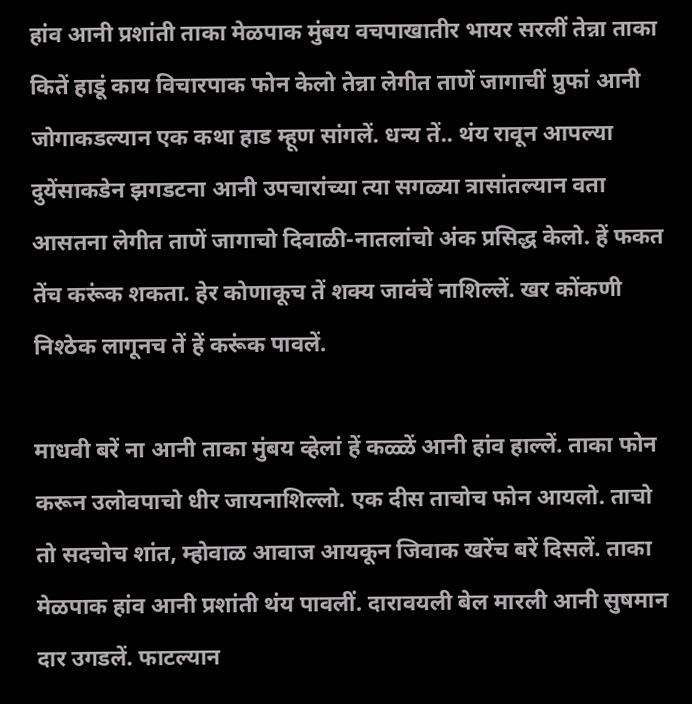हांव आनी प्रशांती ताका मेळपाक मुंबय वचपाखातीर भायर सरलीं तेन्ना ताका कितें हाडूं काय विचारपाक फोन केलो तेन्ना लेगीत ताणें जागाचीं प्रुफां आनी जोगाकडल्यान एक कथा हाड म्हूण सांगलें. धन्य तें.. थंय रावून आपल्या दुयेंसाकडेन झगडटना आनी उपचारांच्या त्या सगळ्या त्रासांतल्यान वता आसतना लेगीत ताणें जागाचो दिवाळी-नातलांचो अंक प्रसिद्ध केलो. हें फकत तेंच करूंक शकता. हेर कोणाकूच तें शक्य जावंचें नाशिल्लें. खर कोंकणी निश्ठेक लागूनच तें हें करूंक पावलें.

माधवी बरें ना आनी ताका मुंबय व्हेलां हें कळ्ळें आनी हांव हाल्लें. ताका फोन करून उलोवपाचो धीर जायनाशिल्लो. एक दीस ताचोच फोन आयलो. ताचो तो सदचोच शांत, म्होवाळ आवाज आयकून जिवाक खरेंच बरें दिसलें. ताका मेळपाक हांव आनी प्रशांती थंय पावलीं. दारावयली बेल मारली आनी सुषमान दार उगडलें. फाटल्यान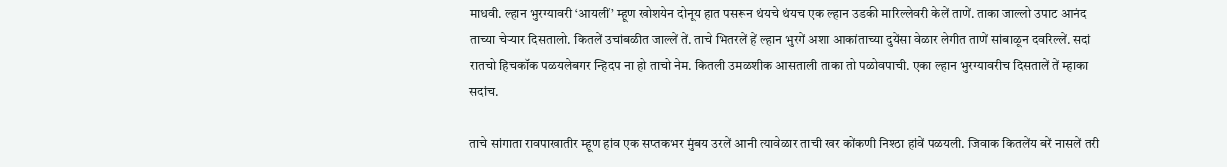माधवी. ल्हान भुरग्यावरी ‘आयलीं’ म्हूण खोशयेन दोनूय हात पसरून थंयचे थंयच एक ल्हान उडकी मारिल्लेवरी केलें ताणें. ताका जाल्लो उपाट आनंद ताच्या चेऱ्यार दिसतालो. कितलें उचांबळीत जाल्लें तें. ताचे भितरलें हें ल्हान भुरगें अशा आकांताच्या दुयेंसा वेळार लेगीत ताणें सांबाळून दवरिल्लें. सदां रातचो हिचकॉक पळयलेबगर न्हिदप ना हो ताचो नेम. कितली उमळशीक आसताली ताका तो पळोवपाची. एका ल्हान भुरग्यावरीच दिसतालें तें म्हाका सदांच.

ताचे सांगाता रावपाखातीर म्हूण हांव एक सप्तकभर मुंबय उरलें आनी त्यावेळार ताची खर कोंकणी निश्ठा हांवें पळयली. जिवाक कितलेंय बरें नासलें तरी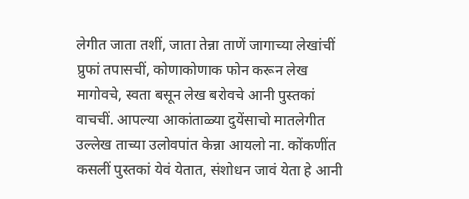लेगीत जाता तशीं, जाता तेन्ना ताणें जागाच्या लेखांचीं प्रुफां तपासचीं, कोणाकोणाक फोन करून लेख मागोवचे, स्वता बसून लेख बरोवचे आनी पुस्तकां वाचचीं. आपल्या आकांताळ्या दुयेंसाचो मातलेगीत उल्लेख ताच्या उलोवपांत केन्ना आयलो ना. कोंकणींत कसलीं पुस्तकां येवं येतात, संशोधन जावं येता हे आनी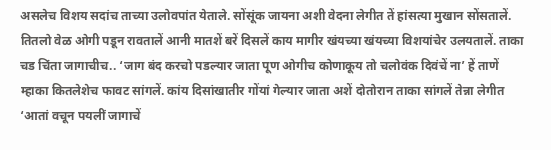असलेच विशय सदांच ताच्या उलोवपांत येताले. सोंसूंक जायना अशी वेदना लेगीत तें हांसत्या मुखान सोंसतालें. तितलो वेळ ओगी पडून रावतालें आनी मातशें बरें दिसलें काय मागीर खंयच्या खंयच्या विशयांचेर उलयतालें. ताका चड चिंता जागाचीच.. ‘जाग बंद करचो पडल्यार जाता पूण ओगीच कोणाकूय तो चलोवंक दिवंचें ना’ हें ताणें म्हाका कितलेशेच फावट सांगलें. कांय दिसांखातीर गोंयां गेल्यार जाता अशें दोतोरान ताका सांगलें तेन्ना लेगीत ‘आतां वचून पयलीं जागाचें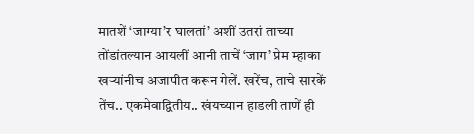मातशें ‘जाग्या’र घालतां’ अशीं उतरां ताच्या तोंडांतल्यान आयलीं आनी ताचें ‘जाग’ प्रेम म्हाका खऱ्यांनीच अजापीत करून गेलें. खरेंच, ताचे सारकें तेंच.. एकमेवाद्वितीय.. खंयच्यान हाडली ताणें ही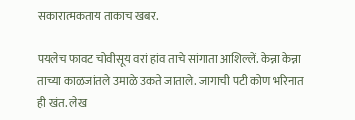सकारात्मकताय ताकाच खबर.

पयलेच फावट चोवीसूय वरां हांव ताचे सांगाता आशिल्लें. केन्ना केन्ना ताच्या काळजांतले उमाळे उकते जाताले. जागाची पटी कोण भरिनात ही खंत. लेख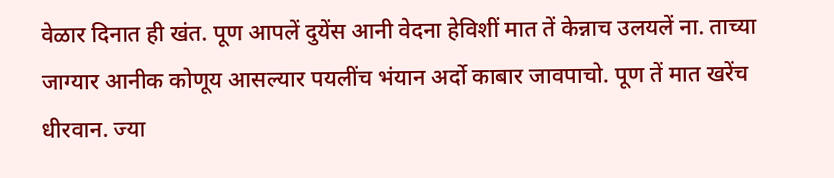वेळार दिनात ही खंत. पूण आपलें दुयेंस आनी वेदना हेविशीं मात तें केन्नाच उलयलें ना. ताच्या जाग्यार आनीक कोणूय आसल्यार पयलींच भंयान अर्दो काबार जावपाचो. पूण तें मात खरेंच धीरवान. ज्या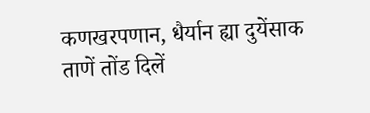कणखरपणान, धैर्यान ह्या दुयेंसाक ताणें तोंड दिलें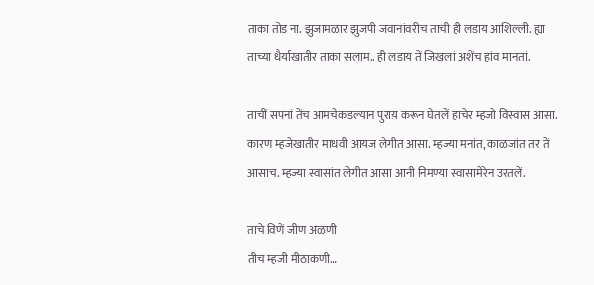ताका तोड ना. झुजामळार झुजपी जवानांवरीच ताची ही लडाय आशिल्ली. ह्या ताच्या धैर्याखातीर ताका सलाम.. ही लडाय तें जिखलां अशेंच हांव मानतां.

ताचीं सपनां तेंच आमचेकडल्यान पुराय़ करून घेतलें हाचेर म्हजो विस्वास आसा. कारण म्हजेखातीर माधवी आयज लेगीत आसा. म्हज्या मनांत, काळजांत तर तें आसाच. म्हज्या स्वासांत लेगीत आसा आनी निमण्या स्वासामेरेन उरतलें.

ताचे विणें जीण अळणी
तीच म्हजी मीठाकणी…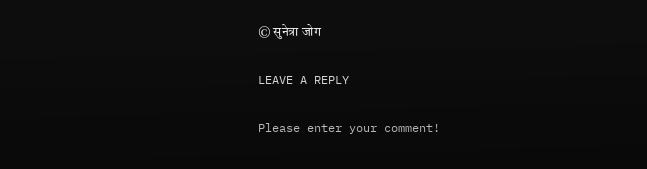© सुनेत्रा जोग

LEAVE A REPLY

Please enter your comment!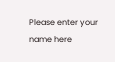Please enter your name here